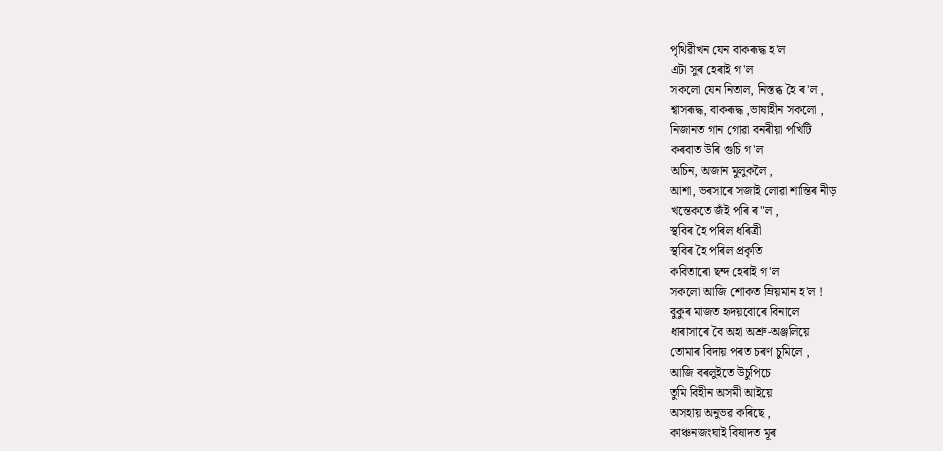পৃথিৱীখন যেন বাকৰূদ্ধ হ'ল
এটা সুৰ হেৰাই গ'ল
সকলো যেন নিতাল, নিস্তব্ধ হৈ ৰ'ল ,
শ্বাসৰূদ্ধ, বাকৰূদ্ধ ,ভাষাহীন সকলো ,
নিজানত গান গোৱা বনৰীয়া পখিটি
কৰবাত উৰি গুচি গ'ল
অচিন, অজান মুলুকলৈ ,
আশা, ভৰসাৰে সজাই লোৱা শান্তিৰ নীড়
খন্তেকতে জঁই পৰি ৰ"ল ,
স্থবিৰ হৈ পৰিল ধৰিত্ৰী
স্থবিৰ হৈ পৰিল প্ৰকৃতি
কবিতাৰো ছন্দ হেৰাই গ'ল
সকলো আজি শোকত ম্ৰিয়মান হ'ল !
বুকুৰ মাজত হৃদয়বোৰে বিনালে
ধাৰাসাৰে বৈ অহা অশ্ৰু-অঞ্জলিয়ে
তোমাৰ বিদায় পৰত চৰণ চুমিলে ,
আজি বৰলুইতে উচুপিচে
তুমি বিহীন অসমী আইয়ে
অসহায় অনুভৱ কৰিছে ,
কাঞ্চনজংঘাই বিষাদত মূৰ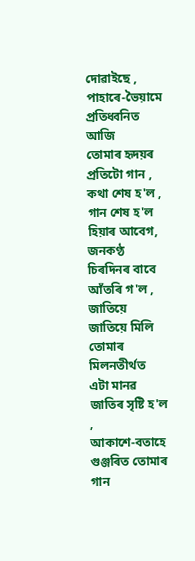দোৱাইছে ,
পাহাৰে-ভৈয়ামে প্ৰতিধ্বনিত আজি
তোমাৰ হৃদয়ৰ প্ৰতিটো গান ,
কথা শেষ হ'ল , গান শেষ হ'ল
হিয়াৰ আবেগ, জনকণ্ঠ
চিৰদিনৰ বাবে আঁতৰি গ'ল ,
জাতিয়ে জাতিয়ে মিলি তোমাৰ মিলনতীৰ্থত
এটা মানৱ জাতিৰ সৃষ্টি হ'ল ,
আকাশে-বতাহে গুঞ্জৰিত তোমাৰ গান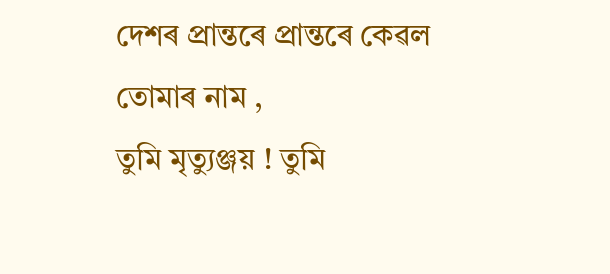দেশৰ প্ৰান্তৰে প্ৰান্তৰে কেৱল তোমাৰ নাম ,
তুমি মৃত্যুঞ্জয় ! তুমি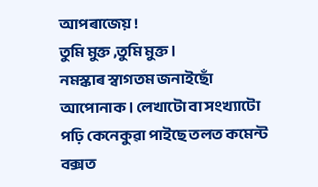আপৰাজেয় !
তুমি মুক্ত ,তুমি মুক্ত ।
নমস্কাৰ স্বাগতম জনাইছোঁ আপোনাক । লেখাটো বা সংখ্যাটো পঢ়ি কেনেকুৱা পাইছে তলত কমেন্ট বক্সত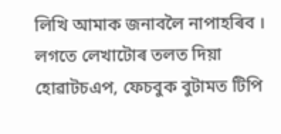লিখি আমাক জনাবলৈ নাপাহৰিব । লগতে লেখাটোৰ তলত দিয়া হোৱাটচএপ, ফেচবুক বুটামত টিপি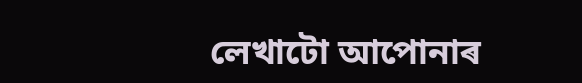লেখাটো আপোনাৰ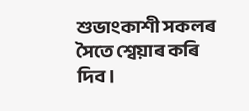শুভাংকাশী সকলৰ সৈতে শ্বেয়াৰ কৰি দিব ।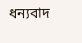ধন্যবাদ